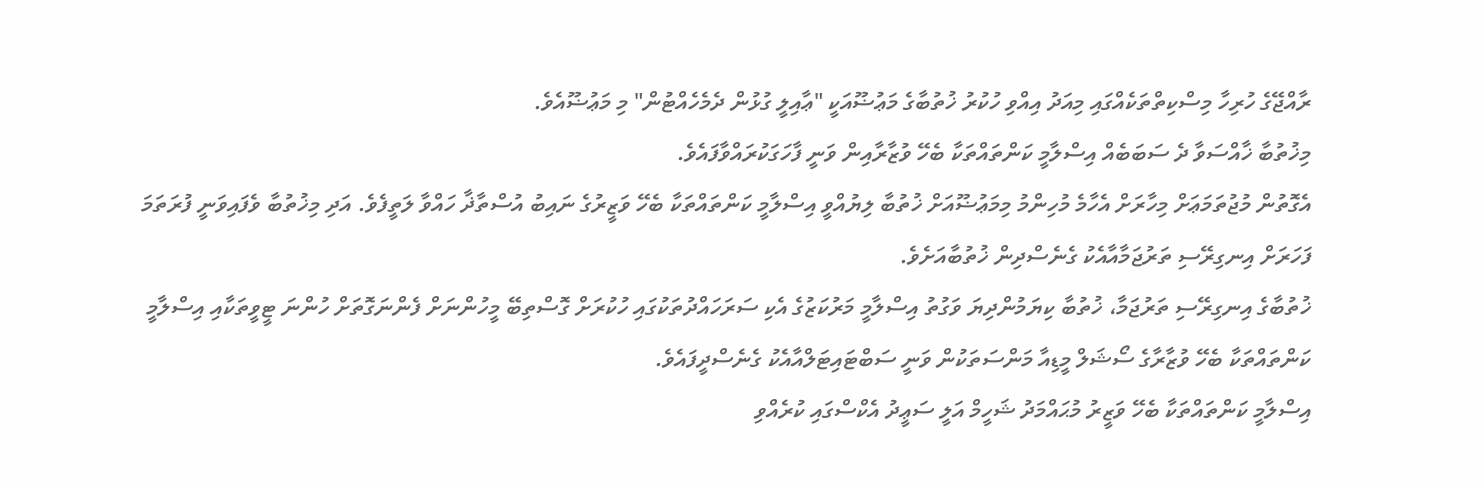ރާއްޖޭގެ ހުރިހާ މިސްކިތްތަކެއްގައި މިއަދު އިއްވި ހުކުރު ޚުތުބާގެ މަޢުޟޫއަކީ "ޢާއިލީ ގުޅުން ދެމެހެއްޓުން" މި މަޢުޟޫއެވެ.
މިޚުތުބާ ޚާއްސަވާ ދެ ސަބަބެއް އިސްލާމީ ކަންތައްތަކާ ބެހޭ ވުޒާރާއިން ވަނީ ފާހަގަކުރައްވާފައެވެ.
އެގޮތުން މުޖުތަމަޢަށް މިހާރަށް އެހާމެ މުހިންމު މިމަޢުޟޫއަށް ޚުތުބާ ލިޔުއްވީ އިސްލާމީ ކަންތައްތަކާ ބެހޭ ވަޒީރުގެ ނައިބު އުސްތާޛާ ހައްވާ ލަތީފެވެ. އަދި މިޚުތުބާ ވެފައިވަނީ ފުރަތަމަ ފަހަރަށް އިނގިރޭސި ތަރުޖަމާއާއެކު ގެނެސްދިން ޚުތުބާއަށެވެ.
ޚުތުބާގެ އިނގިރޭސި ތަރުޖަމާ، ޚުތުބާ ކިޔަމުންދިޔަ ވަގުތު އިސްލާމީ މަރުކަޒުގެ އެކި ސަރަހައްދުތަކުގައި ހުކުރަށް ގޮސްތިބޭ މީހުންނަށް ފެންނަގޮތަށް ހުންނަ ޓީވީތަކާއި އިސްލާމީ ކަންތައްތަކާ ބެހޭ ވުޒާރާގެ ސޯޝަލް މީޑިއާ މަންސަތަކުން ވަނީ ސަބްޓައިޓަލްއާއެކު ގެނެސްދީފައެވެ.
އިސްލާމީ ކަންތައްތަކާ ބެހޭ ވަޒީރު މުޙައްމަދު ޝަހީމް އަލީ ސަޢީދު އެކްސްގައި ކުރެއްވި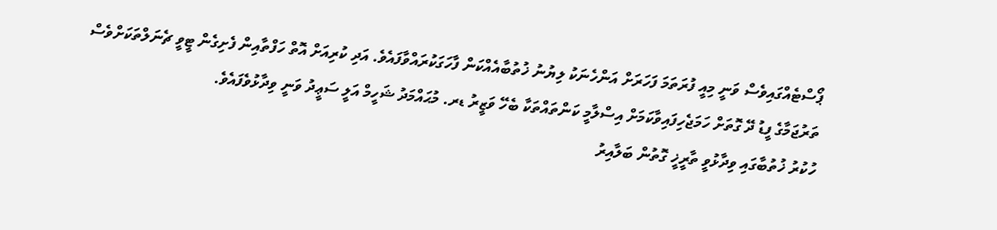ޕޯސްޓެއްގައިވެސް ވަނީ މިއީ ފުރަތަމަ ފަހަރަށް އަންހެނަކު ލިޔުނު ޚުތުބާއެއްކަން ފާހަގަކުރައްވާފައެވެ. އަދި ކުރިއަށް އޮތް ހަފްތާއިން ފެށިގެން ޓީވީ ޗެނަލްތަކަށްވެސް ތަރުޖަމާގެ ފީޑު ދޭ ގޮތަށް ހަމަޖެހިފައިވާކަމަށް އިސްލާމީ ކަންތައްތަކާ ބެހޭ ވަޒީރު ޑރ. މުޙައްމަދު ޝަހީމް އަލީ ސަޢީދު ވަނީ ވިދާޅުވެފައެވެ.
ހުކުރު ޚުތުބާގައި ވިދާޅުވީ ތާރީޚީ ގޮތުން ބަލާއިރު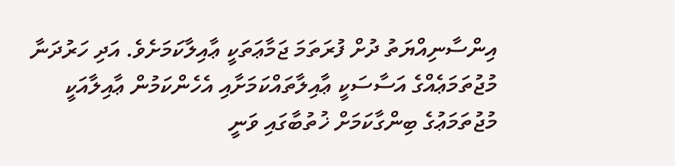އިންސާނިއްޔަތު ދުށް ފުރަތަމަ ޖަމާޢަތަކީ ޢާއިލާކަމަށެވެ. އަދި ހަރުދަނާ މުޖުތަމަޢެއްގެ އަސާސަކީ ޢާއިލާތައްކަމަށާއި އެހެންކަމުން ޢާއިލާއަކީ މުޖުތަމަޢުގެ ބިންގާކަމަށް ޚުތުބާގައި ވަނީ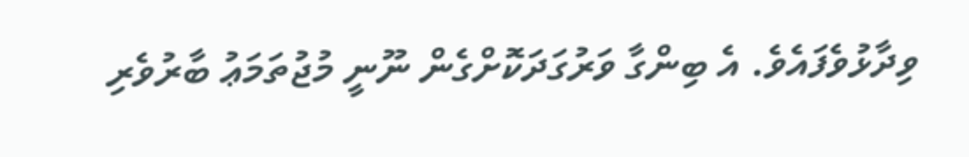ވިދާޅުވެފައެވެ. އެ ބިންގާ ވަރުގަދަކޮށްގެން ނޫނީ މުޖުތަމަޢު ބާރުވެރި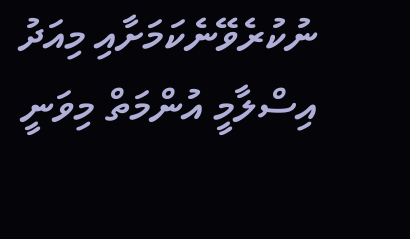ނުކުރެވޭނެކަމަށާއި މިއަދު އިސްލާމީ އުންމަތް މިވަނީ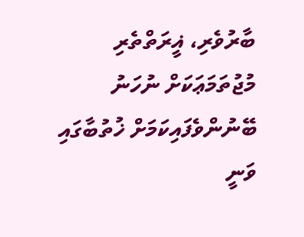ބާރުވެރި، ޣީރަތްތެރި މުޖުތަމަޢަކަށް ނުހަނު ބޭނުންވެފައިކަމަށް ޚުތުބާގައި ވަނީ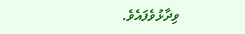ވިދާޅުވެފައެވެ.